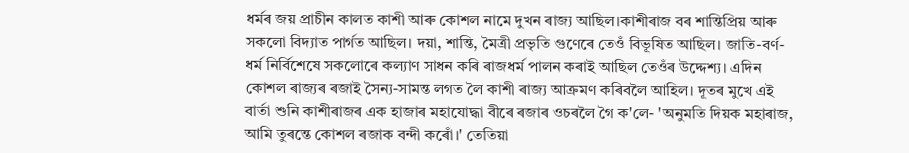ধৰ্মৰ জয় প্রাচীন কালত কাশী আৰু কোশল নামে দুখন ৰাজ্য আছিল।কাশীৰাজ বৰ শান্তিপ্রিয় আৰু সকলো বিদ্যাত পাৰ্গত আছিল। দয়া, শান্তি, মৈত্রী প্রভৃতি গুণেৰে তেওঁ বিভূষিত আছিল। জাতি-বর্ণ-ধর্ম নির্বিশেষে সকলোৰে কল্যাণ সাধন কৰি ৰাজধৰ্ম পালন কৰাই আছিল তেওঁৰ উদ্দেশ্য। এদিন কোশল ৰাজ্যৰ ৰজাই সৈন্য-সামন্ত লগত লৈ কাশী ৰাজ্য আক্ৰমণ কৰিবলৈ আহিল। দূতৰ মুখে এই বার্তা শুনি কাশীৰাজৰ এক হাজাৰ মহাযোদ্ধা বীৰে ৰজাৰ ওচৰলৈ গৈ ক'লে- 'অনুমতি দিয়ক মহাৰাজ, আমি তুৰন্তে কোশল ৰজাক বন্দী কৰোঁ।' তেতিয়া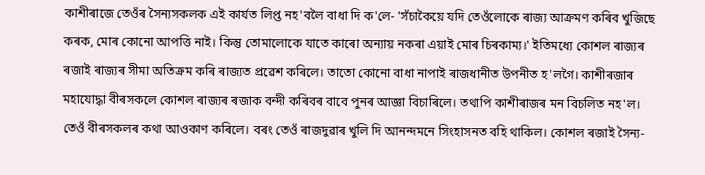কাশীৰাজে তেওঁৰ সৈন্যসকলক এই কার্যত লিপ্ত নহ'বলৈ বাধা দি ক'লে- 'সঁচাকৈয়ে যদি তেওঁলোকে ৰাজ্য আক্ৰমণ কৰিব খুজিছে কৰক, মোৰ কোনো আপত্তি নাই। কিন্তু তোমালোকে যাতে কাৰো অন্যায় নকৰা এয়াই মোৰ চিৰকাম্য।' ইতিমধ্যে কোশল ৰাজ্যৰ ৰজাই ৰাজ্যৰ সীমা অতিক্ৰম কৰি ৰাজ্যত প্ৰৱেশ কৰিলে। তাতো কোনো বাধা নাপাই ৰাজধানীত উপনীত হ'লগৈ। কাশীৰজাৰ মহাযোদ্ধা বীৰসকলে কোশল ৰাজ্যৰ ৰজাক বন্দী কৰিবৰ বাবে পুনৰ আজ্ঞা বিচাৰিলে। তথাপি কাশীৰাজৰ মন বিচলিত নহ'ল। তেওঁ বীৰসকলৰ কথা আওকাণ কৰিলে। বৰং তেওঁ ৰাজদুৱাৰ খুলি দি আনন্দমনে সিংহাসনত বহি থাকিল। কোশল ৰজাই সৈন্য-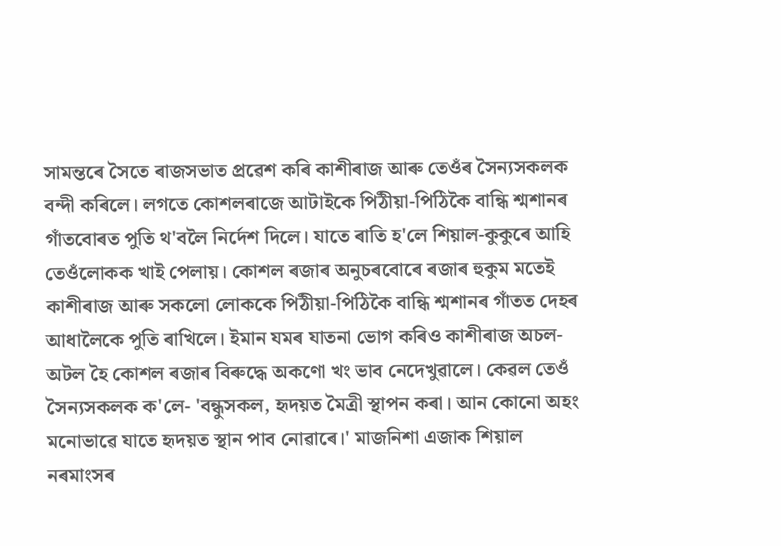সামন্তৰে সৈতে ৰাজসভাত প্ৰৱেশ কৰি কাশীৰাজ আৰু তেওঁৰ সৈন্যসকলক বন্দী কৰিলে। লগতে কোশলৰাজে আটাইকে পিঠীয়া-পিঠিকৈ বান্ধি শ্মশানৰ গাঁতবোৰত পুতি থ'বলৈ নির্দেশ দিলে। যাতে ৰাতি হ'লে শিয়াল-কুকুৰে আহি তেওঁলোকক খাই পেলায়। কোশল ৰজাৰ অনুচৰবোৰে ৰজাৰ হুকুম মতেই কাশীৰাজ আৰু সকলো লোককে পিঠীয়া-পিঠিকৈ বান্ধি শ্মশানৰ গাঁতত দেহৰ আধালৈকে পুতি ৰাখিলে। ইমান যমৰ যাতনা ভোগ কৰিও কাশীৰাজ অচল-অটল হৈ কোশল ৰজাৰ বিৰুদ্ধে অকণো খং ভাব নেদেখুৱালে। কেৱল তেওঁ সৈন্যসকলক ক'লে- 'বন্ধুসকল, হৃদয়ত মৈত্রী স্থাপন কৰা। আন কোনো অহং মনোভাৱে যাতে হৃদয়ত স্থান পাব নোৱাৰে।' মাজনিশা এজাক শিয়াল নৰমাংসৰ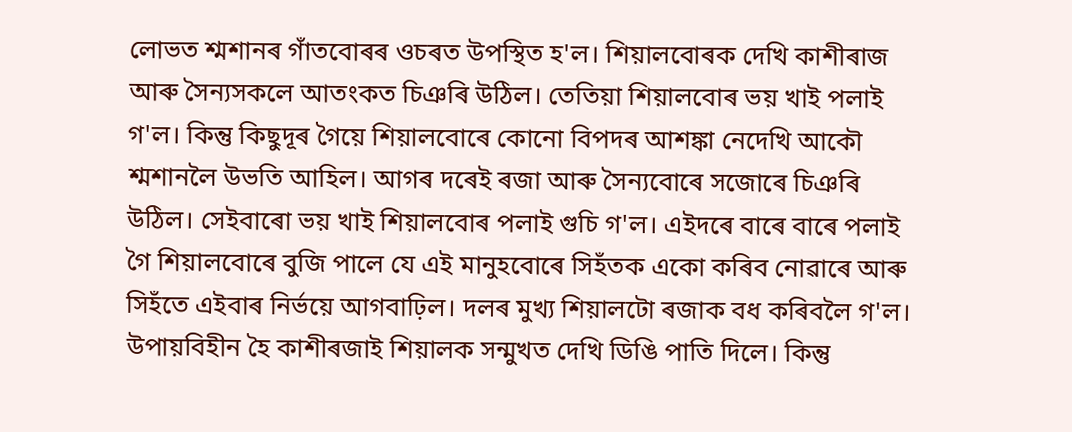লোভত শ্মশানৰ গাঁতবোৰৰ ওচৰত উপস্থিত হ'ল। শিয়ালবোৰক দেখি কাশীৰাজ আৰু সৈন্যসকলে আতংকত চিঞৰি উঠিল। তেতিয়া শিয়ালবোৰ ভয় খাই পলাই গ'ল। কিন্তু কিছুদূৰ গৈয়ে শিয়ালবোৰে কোনো বিপদৰ আশঙ্কা নেদেখি আকৌ শ্মশানলৈ উভতি আহিল। আগৰ দৰেই ৰজা আৰু সৈন্যবোৰে সজোৰে চিঞৰি উঠিল। সেইবাৰো ভয় খাই শিয়ালবোৰ পলাই গুচি গ'ল। এইদৰে বাৰে বাৰে পলাই গৈ শিয়ালবোৰে বুজি পালে যে এই মানুহবোৰে সিহঁতক একো কৰিব নোৱাৰে আৰু সিহঁতে এইবাৰ নিৰ্ভয়ে আগবাঢ়িল। দলৰ মুখ্য শিয়ালটো ৰজাক বধ কৰিবলৈ গ'ল। উপায়বিহীন হৈ কাশীৰজাই শিয়ালক সন্মুখত দেখি ডিঙি পাতি দিলে। কিন্তু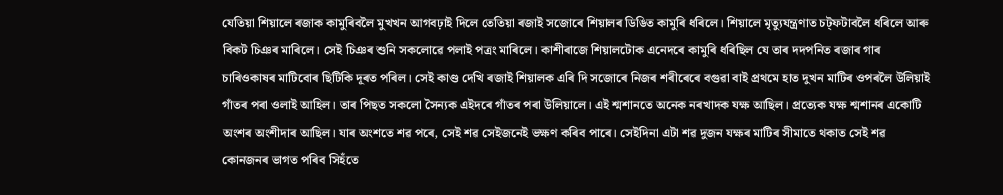যেতিয়া শিয়ালে ৰজাক কামুৰিবলৈ মুখখন আগবঢ়াই দিলে তেতিয়া ৰজাই সজোৰে শিয়ালৰ ডিঙিত কামুৰি ধৰিলে। শিয়ালে মৃত্যুযন্ত্রণাত চট্ফটাবলৈ ধৰিলে আৰু বিকট চিঞৰ মাৰিলে। সেই চিঞৰ শুনি সকলোৱে পলাই পত্রং মাৰিলে। কাশীৰাজে শিয়ালটোক এনেদৰে কামুৰি ধৰিছিল যে তাৰ দদপনিত ৰজাৰ গাৰ চাৰিওকাষৰ মাটিবোৰ ছিটিকি দূৰত পৰিল। সেই কাণ্ড দেখি ৰজাই শিয়ালক এৰি দি সজোৰে নিজৰ শৰীৰেৰে বগুৱা বাই প্রথমে হাত দুখন মাটিৰ ওপৰলৈ উলিয়াই গাঁতৰ পৰা ওলাই আহিল। তাৰ পিছত সকলো সৈন্যক এইদৰে গাঁতৰ পৰা উলিয়ালে। এই শ্মশানতে অনেক নৰখাদক যক্ষ আছিল। প্রত্যেক যক্ষ শ্মশানৰ একোটি অংশৰ অংশীদাৰ আছিল। যাৰ অংশতে শৱ পৰে, সেই শৱ সেইজনেই ভক্ষণ কৰিব পাৰে। সেইদিনা এটা শৱ দুজন যক্ষৰ মাটিৰ সীমাতে থকাত সেই শৱ কোনজনৰ ভাগত পৰিব সিহঁতে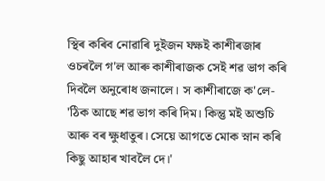স্থিৰ কৰিব নোৱাৰি দুইজন যক্ষই কাশীৰজাৰ ওচৰলৈ গ'ল আৰু কাশীৰাজক সেই শৱ ভাগ কৰি দিবলৈ অনুৰোধ জনালে। স কাশীৰাজে ক'লে- 'ঠিক আছে শৱ ভাগ কৰি দিম। কিন্তু মই অশুচি আৰু বৰ ক্ষুধাতুৰ। সেয়ে আগতে মোক স্নান কৰি কিছু আহাৰ খাবলৈ দে।'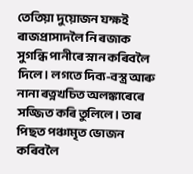তেতিয়া দুয়োজন যক্ষই ৰাজপ্রাসাদলৈ নি ৰজাক সুগন্ধি পানীৰে স্নান কৰিবলৈ দিলে। লগতে দিব্য-বস্ত্ৰ আৰু নানা ৰত্নখচিত অলঙ্কাৰেৰে সজ্জিত কৰি তুলিলে। তাৰ পিছত পঞ্চামৃত ভোজন কৰিবলৈ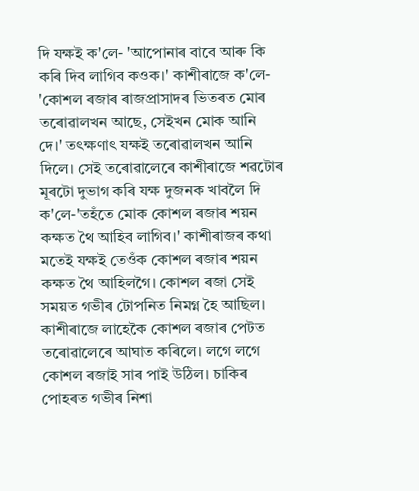দি যক্ষই ক'লে- 'আপোনাৰ বাবে আৰু কি কৰি দিব লাগিব কওক।' কাশীৰাজে ক'লে- 'কোশল ৰজাৰ ৰাজপ্রাসাদৰ ভিতৰত মোৰ তৰোৱালখন আছে, সেইখন মোক আনি দে।' তৎক্ষণাৎ যক্ষই তৰোৱালখন আনি দিলে। সেই তৰোৱালেৰে কাশীৰাজে শৱটোৰ মূৰটো দুভাগ কৰি যক্ষ দুজনক খাবলৈ দি ক'লে-'তহঁতে মোক কোশল ৰজাৰ শয়ন কক্ষত থৈ আহিব লাগিব।' কাশীৰাজৰ কথা মতেই যক্ষই তেওঁক কোশল ৰজাৰ শয়ন কক্ষত থৈ আহিলগৈ। কোশল ৰজা সেই সময়ত গভীৰ টোপনিত নিমগ্ন হৈ আছিল। কাশীৰাজে লাহেকৈ কোশল ৰজাৰ পেটত তৰোৱালেৰে আঘাত কৰিলে। লগে লগে কোশল ৰজাই সাৰ পাই উঠিল। চাকিৰ পোহৰত গভীৰ নিশা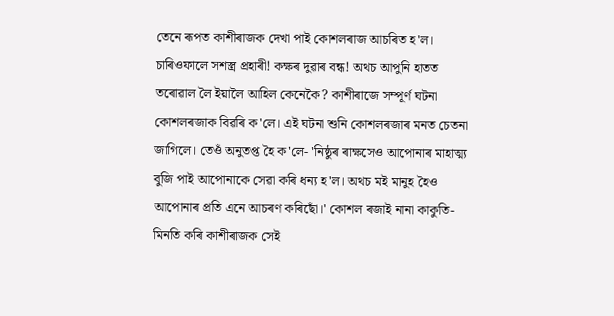তেনে ৰূপত কাশীৰাজক দেখা পাই কোশলৰাজ আচৰিত হ'ল। চাৰিওফালে সশস্ত্ৰ প্ৰহাৰী! কক্ষৰ দুৱাৰ বন্ধ! অথচ আপুনি হাতত তৰোৱাল লৈ ইয়ালৈ আহিল কেনেকৈ? কাশীৰাজে সম্পূৰ্ণ ঘটনা কোশলৰজাক বিৱৰি ক'লে। এই ঘটনা শুনি কোশলৰজাৰ মনত চেতনা জাগিলে। তেওঁ অনুতপ্ত হৈ ক'লে- 'নিষ্ঠুৰ ৰাক্ষসেও আপোনাৰ মাহাত্ম্য বুজি পাই আপোনাকে সেৱা কৰি ধন্য হ'ল। অথচ মই মানুহ হৈও আপোনাৰ প্ৰতি এনে আচৰণ কৰিছোঁ।' কোশল ৰজাই নানা কাকুতি-মিনতি কৰি কাশীৰাজক সেই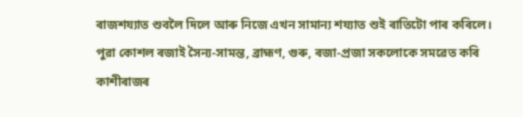ৰাজশয্যাত শুবলৈ দিলে আৰু নিজে এখন সামান্য শয্যাত শুই ৰাতিটো পাৰ কৰিলে। পুৱা কোশল ৰজাই সৈন্য-সামন্ত, ব্রাহ্মণ, গুৰু, ৰজা-প্রজা সকলোকে সমৱেত কৰি কাশীৰাজৰ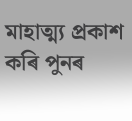মাহাত্ম্য প্ৰকাশ কৰি পুনৰ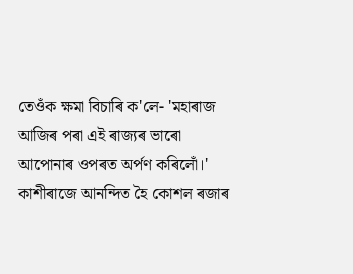তেওঁক ক্ষমা বিচাৰি ক'লে- 'মহাৰাজ আজিৰ পৰা এই ৰাজ্যৰ ভাৰো আপোনাৰ ওপৰত অর্পণ কৰিলোঁ।' কাশীৰাজে আনন্দিত হৈ কোশল ৰজাৰ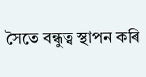সৈতে বন্ধুত্ব স্থাপন কৰি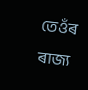তেওঁৰ ৰাজ্য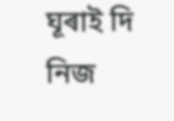ঘূৰাই দি নিজ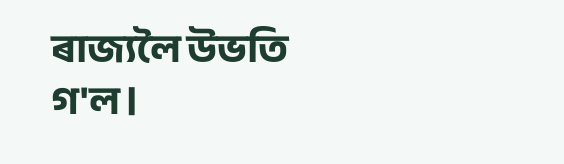ৰাজ্যলৈ উভতি গ'ল।